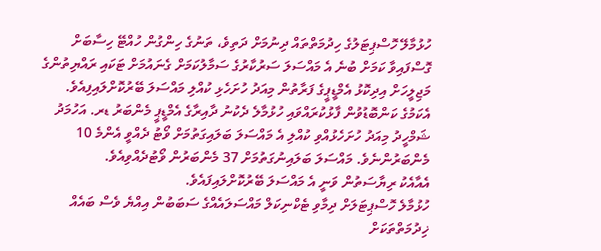ހުޅުމާލޭ ހޮސްޕިޓަލުގެ ހިދުމަތްތައް ދިނުމަށް ދަތިވެ، ތަނުގެ ހިންގުން ހުއްޓޭ ހިސާބަށް ގޮސްފައިވާ ކަމަށް ބުނެ އެ މައްސަލަ ސަރުކާރުގެ ސަމާލުކަމަށް ގެނައުމަށް ޓަކައި ރައްޔިތުންގެ މަޖިލީހަށް އިދިކޮޅު އެމްޑީޕީގެ ފަރާތުން މިއަދު ހުށަހެޅި ކުއްލި މައްސަލަ ބޭރުކޮށްލައިފިއެވެ.
އެކަމުގެ ކަންބޮޑުވުން ފާޅުކުރައްވައި ހުޅުމާލެ ދެކުނު ދާއިރާގެ އެމްޑީޕީ މެންބަރު ޑރ. އަހުމަދު ޝަމްހީދު މިއަދު ހުށަހެޅުއްވި ކުއްލި އެ މައްސަލަ ބަލައިގަތުމަށް ވޯޓު ދެއްވީ އެންމެ 10 މެންބަރުންނެވެ. މައްސަލަ ބަލައިނުގަތުމަށް 37 މެންބަރުން ވޯޓުދެއްވިއެވެ.
އެއާއެކު ރިޔާސަތުން ވަނީ އެ މައްސަލަ ބޭރުކޮށްލައިފައެވެ.
ހުޅުމާލެ ހޮސްޕިޓަލަށް ދިމާވި ޓެކްނިކަލް މައްސަލައެއްގެ ސަބަބުން އިއްޔެ ވެސް ބައެއް ޚިދުމަތްތަކަށް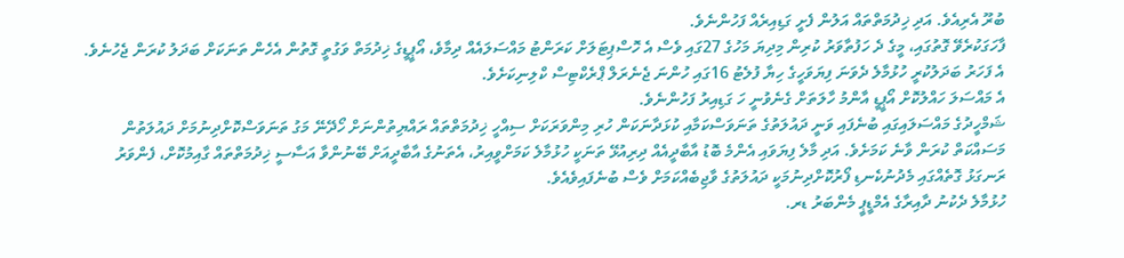ބުރޫ އެރިއެވެ. އަދި ޚިދުމަތްތައް އަލުން ފެށީ ގަޑިއިރެއް ފަހުންނެވެ.
ފާހަގަކުރެވޭ ގޮތުގައި، މީގެ ދެ ހަފުތާވަރު ކުރިން މިދިޔަ މަހުގެ 27ގައި ވެސް އެ ހޮސްޕިޓަލަށް ކަރަންޓު މައްސަލައެއް ދިމާވެ، އޯޕީޑީގެ ޚިދުމަތް ވަގުތީ ގޮތުން އެހެން ތަނަކަށް ބަދަލު ކުރަން ޖެހުނެވެ. އެ ފަހަރު ބަދަލުކުރީ ހުޅުމާލެ ދެވަނަ ފިޔަވަހީގެ ހިޔާ ފުލެޓު 16ގައި ހުންނަ ޖެނެރަލް ޕްރެކްޓިސް ކްލިނިކަށެވެ.
އެ މައްސަލަ ހައްލުކޮށް އޯޕީޑީ އާންމު ހާލަތަށް ގެނެވުނީ ހަ ގަޑިއިރު ފަހުންނެވެ.
ޝަމްހީދުގެ މައްސަލައިގައި ބުނެފައި ވަނީ ދައުލަތުގެ ތަނަވަސްކަމާއި ކުޅަދާނަކަން ހުރި މިންވަރަކަށް ސިއްހީ ޚިދުމަތްތައް ރައްޔިތުންނަށް ހޯދޭނޭ މަގު ތަނަވަސްކޮށްދިނުމަށް ދައުލަތުން މަސައްކަތް ކުރަން ވާނެ ކަމަށެވެ. އަދި މާލެ ފިޔަވައި އެންމެ ބޮޑު އާބާދީއެއް ދިރިއުޅޭ ތަނަކީ ހުޅުމާލެ ކަމަށްވީއިރު، އެތަނުގެ އާބާދީއަށް ބޭނުންވާ އަސާސީ ޚިދުމަތްތައް ގާއިމުކޮށް، ފެންވަރު ރަނގަޅު ގޮތެއްގައި މެދުނުކެނޑި ފޯރުކޮށްދިނުމަކީ ދައުލަތުގެ ވާޖިބެއްކަމަށް ވެސް ބުނެފައިވެއެވެ.
ހުޅުމާލެ ދެކުނު ދާއިރާގެ އެމްޑީޕީ މެންބަރު ޑރ.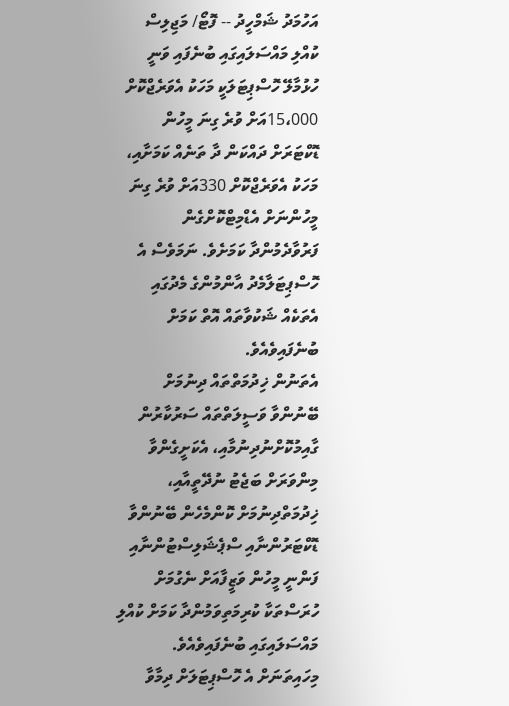އަހުމަދު ޝަމްހީދު -- ފޮޓޯ/ މަޖިލިސް
ކުއްލި މައްސަލައިގައި ބުނެފައި ވަނީ ހުޅުމާލޭ ހޮސްޕިޓަލަކީ މަހަކު އެވަރެޖްކޮށް 15،000އަށް ވުރެ ގިނަ މީހުން ޑޮކްޓަރަށް ދައްކަން ދާ ތަނެއް ކަމަށާއި، މަހަކު އެވަރެޖްކޮށް 330އަށް ވުރެ ގިނަ މީހުންނަށް އެޑްމިޓްކޮށްގެން ފަރުވާދެމުންދާ ކަމަށެވެ. ނަމަވެސް އެ ހޮސްޕިޓަލާމެދު އާންމުންގެ މެދުގައި އެތަކެއް ޝަކުވާތައް އޮތް ކަމަށް ބުނެފައިވެއެވެ.
އެތަނުން ޚިދުމަތްތައް ދިނުމަށް ބޭނުންވާ ވަސީލަތްތައް ސަރުކާރުން ގާއިމުކޮށްނުދިނުމާއި، އެކަށީގެންވާ މިންވަރަށް ބަޖެޓު ނުދޭތީއާއި، ޚިދުމަތްދިނުމަށް ކޮންމެހެން ބޭނުންވާ ޑޮކްޓަރުންނާއި ސްޕެޝަލިސްޓުންނާއި ފަންނީ މީހުން ވަޒީފާއަށް ނެގުމަށް ހުރަސްތަކާ ކުރިމަތިވަމުންދާ ކަމަށް ކުއްލި މައްސަލައިގައި ބުނެފައިވެއެވެ.
މިހައިތަނަށް އެ ހޮސްޕިޓަލަށް ދިމާވާ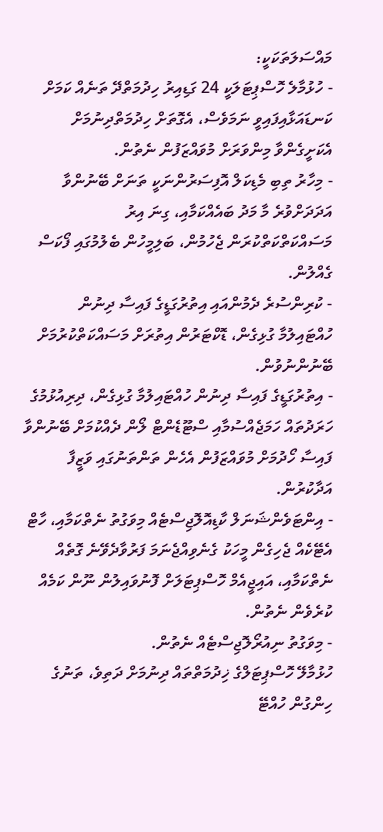މައްސަލަތަކަކީ:
- ހުޅުމާލެ ހޮސްޕިޓަލަކީ 24 ގަޑިއިރު ހިދުމަތްދޭ ތަނެއް ކަމަށް ކަނޑައަޅާއިފައިވީ ނަމަވެސް، އެގޮތަށް ހިދުމަތްދިނުމަށް އެކަށީގެންވާ މިންވަރަށް މުވައްޒަފުން ނެތުން.
- މިހާރު ތިބި މެޑިކަލް އޮފިސަރުންނަކީ ތަނަށް ބޭނުންވާ އަދަދަށްވުރެ މާ މަދު ބައެއްކަމާއި، ގިނަ އިރު މަސައްކަތްކަތްކުރަން ޖެހުމުން، ބަލިމީހުން ބެލުމުގައި ފޯކަސް ގެއްލުން.
- ކުރިންސުރެ ދެމުންއައި އިތުރުގަޑީގެ ފައިސާ ދިނުން ހުއްޓައިލުމާ ގުޅިގެން، ޑޮކްޓަރުން އިތުރަށް މަސައްކަތްކުރުމަށް ބޭނުންނުވުން.
- އިތުރުގަޑީގެ ފައިސާ ދިނުން ހުއްޓައިލުމާ ގުޅިގެން، ދިރިއުޅުމުގެ ހަރަދުތައް ހަމަޖެއްސުމާއި ސްޓޫޑެންޓް ލޯން ދެއްކުމަށް ބޭނުންވާ ފައިސާ ހޯދުމަށް މުވައްޒަފުން އެހެން ތަންތަނުގައި ވަޒީފާ އަދާކުރުން.
- އިންޓަވެންޝަނަލް ކާޑިއޮލޮޖިސްޓެއް މިވަގުތު ނެތްކަމާއި، ހާޓް އެޓޭކެއް ޖެހިގެން މީހަކު ގެނެވިއްޖެނަމަ ފަރުވާދެވޭނެ ގޮތެއް ނެތްކަމާއި، އައިޖީއެމް ހޮސްޕިޓަލަށް ފޮނުވައިލުން ނޫން ކަމެއް ކުރެވެން ނެތުން.
- މިވަގުތު ނިއުރޯލޮޖިސްޓެއް ނެތުން.
ހުޅުމާލޭ ހޮސްޕިޓަލްގެ ޚިދުމަތްތައް ދިނުމަށް ދަތިވެ، ތަނުގެ ހިންގުން ހުއްޓޭ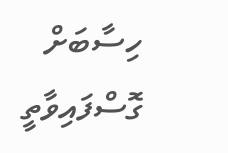ހިސާބަށް ގޮސްފައިވާތީ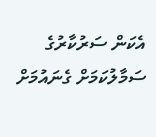އެކަން ސަރުކާރުގެ ސަމާލުކަމަށް ގެނައުމަށް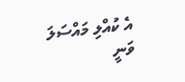އެ ކުއްލި މައްސަލަ ވަނީ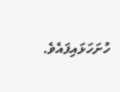ހުށަހަޅައިފައެވެ.